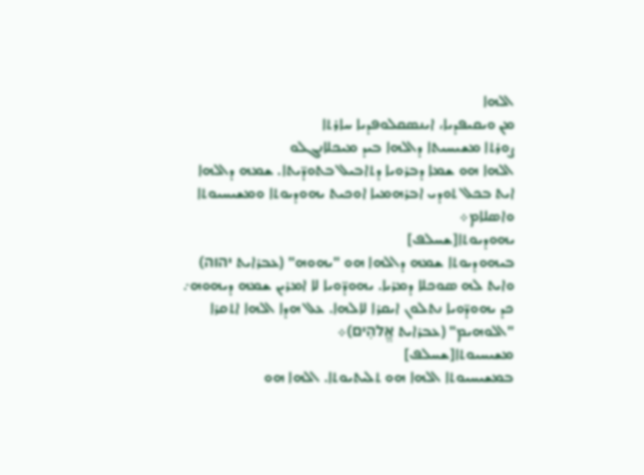ܐܠܗܐ
ܡܢ ܘܝܩܝܦܕܝܐ، ܐܝܢܣܩܠܘܦܕܝܐ ܚܐܪܬܐ
ܨܘܪܬܐ ܡܫܝܚܝܬܐ ܕܐܠܗܐ ܒܝܕ ܡܝܟܠܐܢܓܠܘ
ܐܠܗܐ ܗܘ ܫܡܐ ܕܒܪܘܝܐ ܕܬܐܒܝܠ ܒܬܘܕ̈ܝܬܐ. ܫܡܗ ܕܐܠܗܐ ܐܝܬ ܒܟܠ ܬܘܕܝ ܐܒܪܗܡܝܐ ܐܘܟܝܬ ܝܗܘܕܝܘܬܐ ܘܡܫܝܚܝܘܬܐ ܘܐܣܠܐܡ܀
ܝܗܘܕܝܘܬܐ[ܫܚܠܦ]
ܒܝܗܘܕܝܘܬܐ ܫܡܗ ܕܐܠܗܐ ܗܘ "ܝܗܘܗ" (ܥܒܪܐܝܬ יהוה) ܘܐܝܬ ܠܗ ܣܘܟܠܐ ܕܡܪܝܐ. ܝܗܘܕ̈ܘܝܐ ܠܐ ܐܡܪܝܢ ܫܡܗ ܕܝܗܘܗ܇ ܟܕ ܝܗܘܕ̈ܘܝܐ ܢܬܠܘܢ ܐܝܩܪܐ ܠܐܠܗܐ. ܥܠ ܗܕܐ ܐܠܗܐ ܐܬܩܪܐ "ܐܠܘܗܝܡ" (ܥܒܪܐܝܬ אֱלהִים)܀
ܡܫܝܚܝܘܬܐ[ܫܚܠܦ]
ܒܡܫܝܚܝܘܬܐ ܐܠܗܐ ܗܘ ܬܠܝܬܝܘܬܐ. ܐܠܗܐ ܗܘ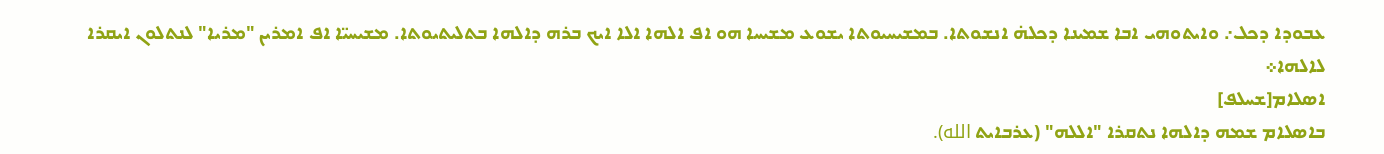ܥܒܘܕܐ ܕܟܠ܇ ܘܐܝܬܘܗܝ ܐܒܐ ܫܡܝܢܐ ܕܟܠܗ̇ ܐܢܫܘܬܐ. ܒܡܫܝܚܝܘܬܐ ܝܫܘܥ ܡܫܝܚܐ ܗܘ ܐܦ ܐܠܗܐ ܐܠܐ ܐܝܟ ܒܪܗ ܕܐܠܗܐ ܒܬܠܝܬܝܘܬܐ. ܡܫܝܚܝ̈ܐ ܐܦ ܐܡܪܝܢ "ܡܪܝܐ" ܠܢܬܠܘܢ ܐܝܩܪܐ ܠܐܠܗܐ܀
ܐܣܠܐܡ[ܫܚܠܦ]
ܒܐܣܠܐܡ ܫܡܗ ܕܐܠܗܐ ܢܬܩܪܐ "ܐܠܠܗ" (ܥܪܒܐܝܬ الله).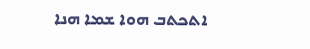ܐܬܟܬܒ ܗܘܐ ܫܡܐ ܗܢܐ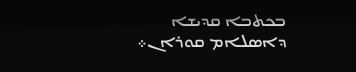ܒܟܬܒܐ ܩܕܝܫܐ ܕܐܣܠܐܡ ܩܘܪܐܢ܀